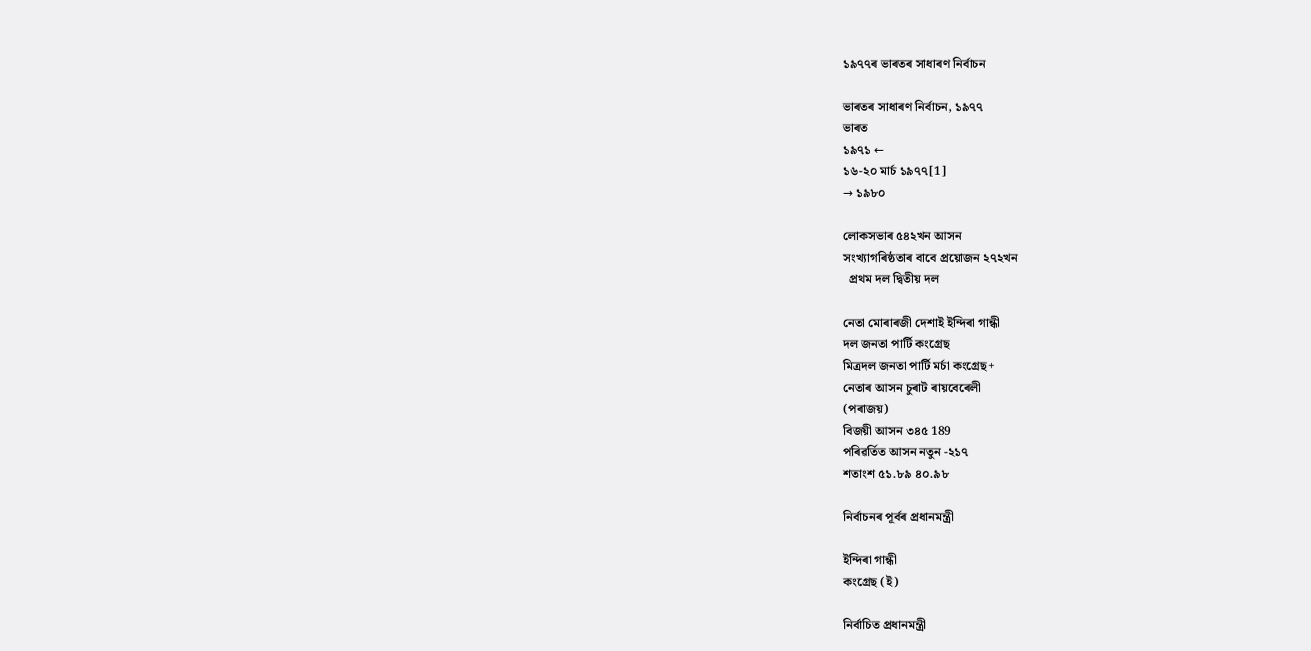১৯৭৭ৰ ভাৰতৰ সাধাৰণ নিৰ্বাচন

ভাৰতৰ সাধাৰণ নিৰ্বাচন, ১৯৭৭
ভাৰত
১৯৭১ ←
১৬-২০ মাৰ্চ ১৯৭৭[1]
→ ১৯৮০

লোকসভাৰ ৫৪২খন আসন
সংখ্যাগৰিষ্ঠতাৰ বাবে প্ৰয়োজন ২৭২খন
  প্ৰথম দল দ্বিতীয় দল

নেতা মোৰাৰজী দেশাই ইন্দিৰা গান্ধী
দল জনতা পাৰ্টি কংগ্ৰেছ
মিত্ৰদল জনতা পাৰ্টি মৰ্চা কংগ্ৰেছ+
নেতাৰ আসন চুৰাট ৰায়বেৰেলী
(পৰাজয়)
বিজয়ী আসন ৩৪৫ 189
পৰিৱৰ্তিত আসন নতুন -২১৭
শতাংশ ৫১.৮৯ ৪০.৯৮

নিৰ্বাচনৰ পূৰ্বৰ প্ৰধানমন্ত্ৰী

ইন্দিৰা গান্ধী
কংগ্ৰেছ (ই)

নিৰ্বাচিত প্ৰধানমন্ত্ৰী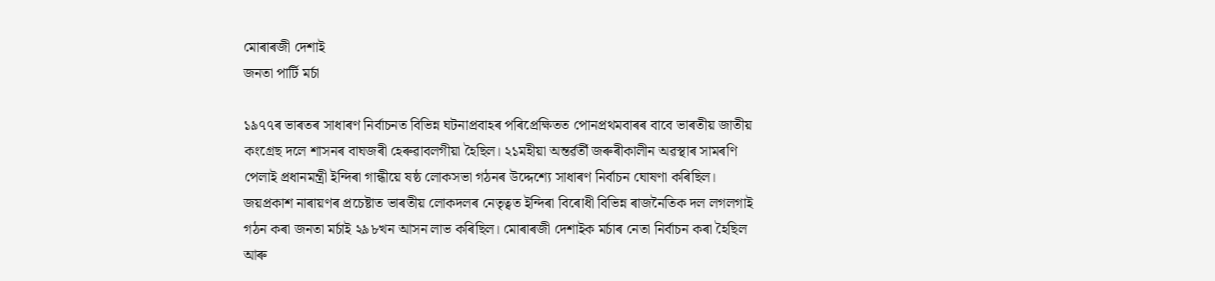মোৰাৰজী দেশাই
জনতা পাৰ্টি মৰ্চা

১৯৭৭ৰ ভাৰতৰ সাধাৰণ নিৰ্বাচনত বিভিন্ন ঘটনাপ্ৰবাহৰ পৰিপ্ৰেক্ষিতত পোনপ্ৰথমবাৰৰ বাবে ভাৰতীয় জাতীয় কংগ্ৰেছ দলে শাসনৰ বাঘজৰী হেৰুৱাবলগীয়া হৈছিল। ২১মহীয়া অন্তৰ্ৱৰ্তী জৰুৰীকালীন অৱস্থাৰ সামৰণি পেলাই প্ৰধানমন্ত্ৰী ইন্দিৰা গান্ধীয়ে ষষ্ঠ লোকসভা গঠনৰ উদ্দেশ্যে সাধাৰণ নিৰ্বাচন ঘোষণা কৰিছিল। জয়প্ৰকাশ নাৰায়ণৰ প্ৰচেষ্টাত ভাৰতীয় লোকদলৰ নেতৃত্বত ইন্দিৰা বিৰোধী বিভিন্ন ৰাজনৈতিক দল লগলগাই গঠন কৰা জনতা মৰ্চাই ২৯৮খন আসন লাভ কৰিছিল। মোৰাৰজী দেশাইক মৰ্চাৰ নেতা নিৰ্বাচন কৰা হৈছিল আৰু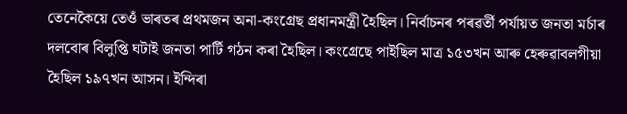তেনেকৈয়ে তেওঁ ভাৰতৰ প্ৰথমজন অনা-কংগ্ৰেছ প্ৰধানমন্ত্ৰী হৈছিল। নিৰ্বাচনৰ পৰৱৰ্তী পৰ্যায়ত জনতা মৰ্চাৰ দলবোৰ বিলুপ্তি ঘটাই জনতা পাৰ্টি গঠন কৰা হৈছিল। কংগ্ৰেছে পাইছিল মাত্ৰ ১৫৩খন আৰু হেৰুৱাবলগীয়া হৈছিল ১৯৭খন আসন। ইন্দিৰা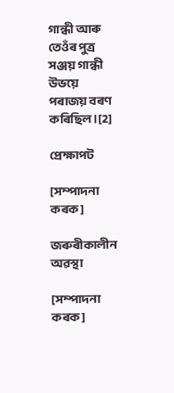গান্ধী আৰু তেওঁৰ পুত্ৰ সঞ্জয় গান্ধী উভয়ে পৰাজয় বৰণ কৰিছিল।[2]

প্ৰেক্ষাপট

[সম্পাদনা কৰক]

জৰুৰীকালীন অৱস্থা

[সম্পাদনা কৰক]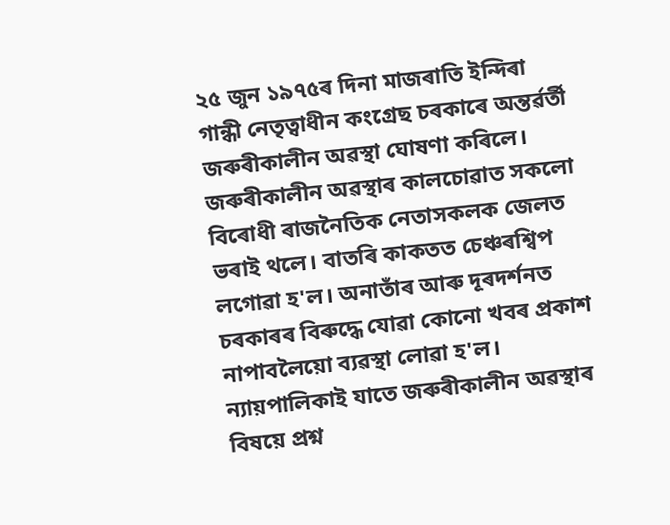২৫ জুন ১৯৭৫ৰ দিনা মাজৰাতি ইন্দিৰা গান্ধী নেতৃত্বাধীন কংগ্ৰেছ চৰকাৰে অন্তৰ্ৱৰ্তী জৰুৰীকালীন অৱস্থা ঘোষণা কৰিলে। জৰুৰীকালীন অৱস্থাৰ কালচোৱাত সকলো বিৰোধী ৰাজনৈতিক নেতাসকলক জেলত ভৰাই থলে। বাতৰি কাকতত চেঞ্চৰশ্বিপ লগোৱা হ'ল। অনাতাঁৰ আৰু দূৰদৰ্শনত চৰকাৰৰ বিৰুদ্ধে যোৱা কোনো খবৰ প্ৰকাশ নাপাবলৈয়ো ব্যৱস্থা লোৱা হ'ল। ন্যায়পালিকাই যাতে জৰুৰীকালীন অৱস্থাৰ বিষয়ে প্ৰশ্ন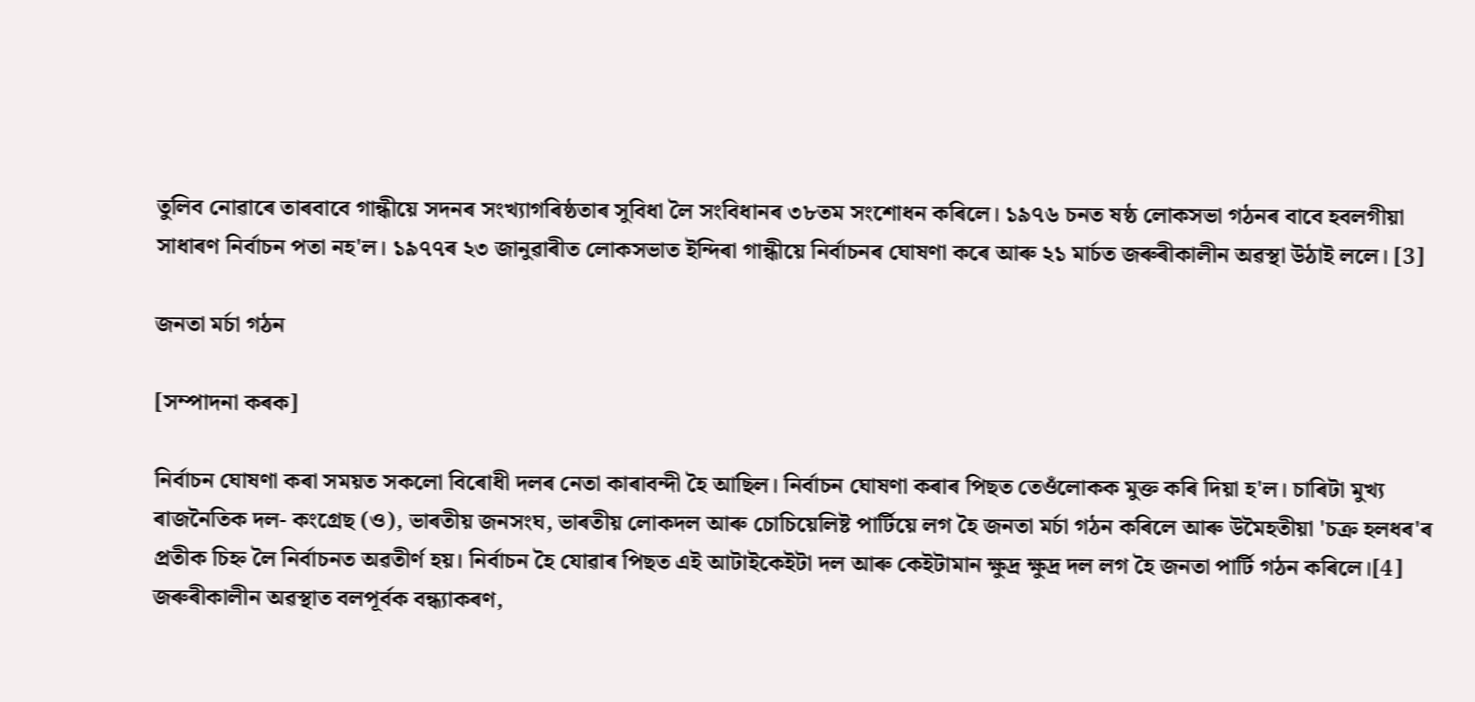তুলিব নোৱাৰে তাৰবাবে গান্ধীয়ে সদনৰ সংখ্যাগৰিষ্ঠতাৰ সুবিধা লৈ সংবিধানৰ ৩৮তম সংশোধন কৰিলে। ১৯৭৬ চনত ষষ্ঠ লোকসভা গঠনৰ বাবে হবলগীয়া সাধাৰণ নিৰ্বাচন পতা নহ'ল। ১৯৭৭ৰ ২৩ জানুৱাৰীত লোকসভাত ইন্দিৰা গান্ধীয়ে নিৰ্বাচনৰ ঘোষণা কৰে আৰু ২১ মাৰ্চত জৰুৰীকালীন অৱস্থা উঠাই ললে। [3]

জনতা মৰ্চা গঠন

[সম্পাদনা কৰক]

নিৰ্বাচন ঘোষণা কৰা সময়ত সকলো বিৰোধী দলৰ নেতা কাৰাবন্দী হৈ আছিল। নিৰ্বাচন ঘোষণা কৰাৰ পিছত তেওঁলোকক মুক্ত কৰি দিয়া হ'ল। চাৰিটা মুখ্য ৰাজনৈতিক দল- কংগ্ৰেছ (ও), ভাৰতীয় জনসংঘ, ভাৰতীয় লোকদল আৰু চোচিয়েলিষ্ট পাৰ্টিয়ে লগ হৈ জনতা মৰ্চা গঠন কৰিলে আৰু উমৈহতীয়া 'চক্ৰ হলধৰ'ৰ প্ৰতীক চিহ্ন লৈ নিৰ্বাচনত অৱতীৰ্ণ হয়। নিৰ্বাচন হৈ যোৱাৰ পিছত এই আটাইকেইটা দল আৰু কেইটামান ক্ষুদ্ৰ ক্ষুদ্ৰ দল লগ হৈ জনতা পাৰ্টি গঠন কৰিলে।[4] জৰুৰীকালীন অৱস্থাত বলপূৰ্বক বন্ধ্যাকৰণ,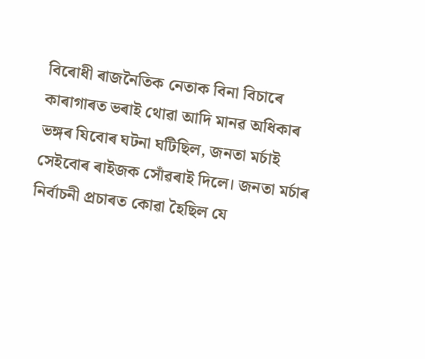বিৰোধী ৰাজনৈতিক নেতাক বিনা বিচাৰে কাৰাগাৰত ভৰাই থোৱা আদি মানৱ অধিকাৰ ভঙ্গৰ যিবোৰ ঘটনা ঘটিছিল, জনতা মৰ্চাই সেইবোৰ ৰাইজক সোঁৱৰাই দিলে। জনতা মৰ্চাৰ নিৰ্বাচনী প্ৰচাৰত কোৱা হৈছিল যে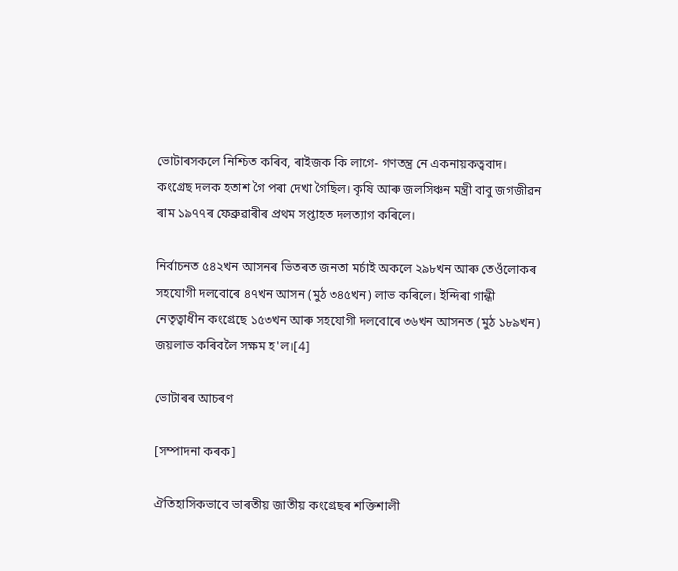ভোটাৰসকলে নিশ্চিত কৰিব, ৰাইজক কি লাগে- গণতন্ত্ৰ নে একনায়কত্ববাদ। কংগ্ৰেছ দলক হতাশ গৈ পৰা দেখা গৈছিল। কৃষি আৰু জলসিঞ্চন মন্ত্ৰী বাবু জগজীৱন ৰাম ১৯৭৭ৰ ফেব্ৰুৱাৰীৰ প্ৰথম সপ্তাহত দলত্যাগ কৰিলে।

নিৰ্বাচনত ৫৪২খন আসনৰ ভিতৰত জনতা মৰ্চাই অকলে ২৯৮খন আৰু তেওঁলোকৰ সহযোগী দলবোৰে ৪৭খন আসন (মুঠ ৩৪৫খন) লাভ কৰিলে। ইন্দিৰা গান্ধী নেতৃত্বাধীন কংগ্ৰেছে ১৫৩খন আৰু সহযোগী দলবোৰে ৩৬খন আসনত (মুঠ ১৮৯খন) জয়লাভ কৰিবলৈ সক্ষম হ'ল।[4]

ভোটাৰৰ আচৰণ

[সম্পাদনা কৰক]

ঐতিহাসিকভাবে ভাৰতীয় জাতীয় কংগ্ৰেছৰ শক্তিশালী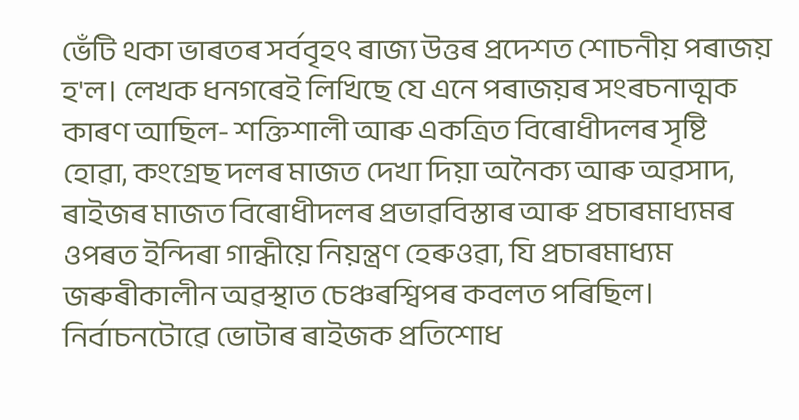ভেঁটি থকা ভাৰতৰ সৰ্ববৃহৎ ৰাজ্য উত্তৰ প্ৰদেশত শোচনীয় পৰাজয় হ'ল। লেখক ধনগৰেই লিখিছে যে এনে পৰাজয়ৰ সংৰচনাত্মক কাৰণ আছিল- শক্তিশালী আৰু একত্ৰিত বিৰোধীদলৰ সৃষ্টি হোৱা, কংগ্ৰেছ দলৰ মাজত দেখা দিয়া অনৈক্য আৰু অৱসাদ, ৰাইজৰ মাজত বিৰোধীদলৰ প্ৰভাৱবিস্তাৰ আৰু প্ৰচাৰমাধ্যমৰ ওপৰত ইন্দিৰা গান্ধীয়ে নিয়ন্ত্ৰণ হেৰুওৱা, যি প্ৰচাৰমাধ্যম জৰুৰীকালীন অৱস্থাত চেঞ্চৰশ্বিপৰ কবলত পৰিছিল। নিৰ্বাচনটোৱে ভোটাৰ ৰাইজক প্ৰতিশোধ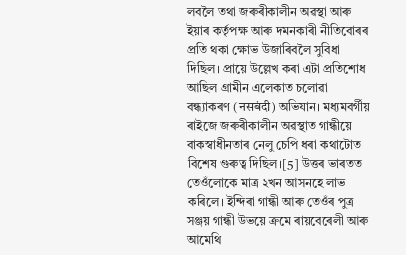লবলৈ তথা জৰুৰীকালীন অৱস্থা আৰু ইয়াৰ কৰ্তৃপক্ষ আৰু দমনকাৰী নীতিবোৰৰ প্ৰতি থকা ক্ষোভ উজাৰিবলৈ সুবিধা দিছিল। প্ৰায়ে উল্লেখ কৰা এটা প্ৰতিশোধ আছিল গ্ৰামীন এলেকাত চলোৱা বন্ধ্যাকৰণ (नसबंदी) অভিযান। মধ্যমবৰ্গীয় ৰাইজে জৰুৰীকালীন অৱস্থাত গান্ধীয়ে বাকস্বাধীনতাৰ নেলু চেপি ধৰা কথাটোত বিশেষ গুৰুত্ব দিছিল।[5] উত্তৰ ভাৰতত তেওঁলোকে মাত্ৰ ২খন আসনহে লাভ কৰিলে। ইন্দিৰা গান্ধী আৰু তেওঁৰ পুত্ৰ সঞ্জয় গান্ধী উভয়ে ক্ৰমে ৰায়বেৰেলী আৰু আমেথি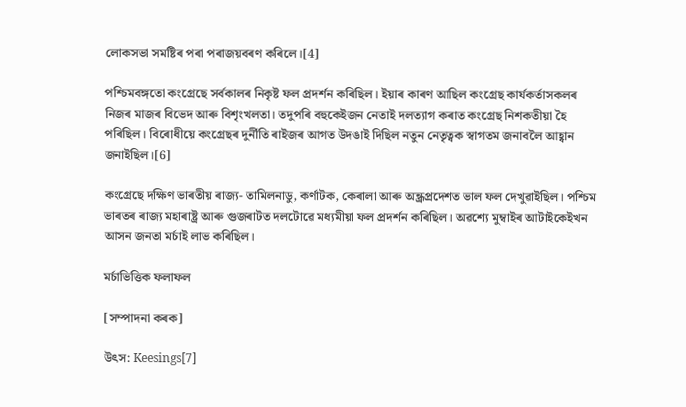লোকসভা সমষ্টিৰ পৰা পৰাজয়বৰণ কৰিলে।[4]

পশ্চিমবঙ্গতো কংগ্ৰেছে সৰ্বকালৰ নিকৃষ্ট ফল প্ৰদৰ্শন কৰিছিল। ইয়াৰ কাৰণ আছিল কংগ্ৰেছ কাৰ্যকৰ্তাসকলৰ নিজৰ মাজৰ বিভেদ আৰু বিশৃংখলতা। তদুপৰি বহুকেইজন নেতাই দলত্যাগ কৰাত কংগ্ৰেছ নিশকতীয়া হৈ পৰিছিল। বিৰোধীয়ে কংগ্ৰেছৰ দুৰ্নীতি ৰাইজৰ আগত উদঙাই দিছিল নতুন নেতৃত্বক স্বাগতম জনাবলৈ আহ্বান জনাইছিল।[6]

কংগ্ৰেছে দক্ষিণ ভাৰতীয় ৰাজ্য- তামিলনাডু, কৰ্ণাটক, কেৰালা আৰু অন্ধ্ৰপ্ৰদেশত ভাল ফল দেখুৱাইছিল। পশ্চিম ভাৰতৰ ৰাজ্য মহাৰাষ্ট্ৰ আৰু গুজৰাটত দলটোৱে মধ্যমীয়া ফল প্ৰদৰ্শন কৰিছিল। অৱশ্যে মুম্বাইৰ আটাইকেইখন আসন জনতা মৰ্চাই লাভ কৰিছিল।

মৰ্চাভিত্তিক ফলাফল

[সম্পাদনা কৰক]

উৎস: Keesings[7]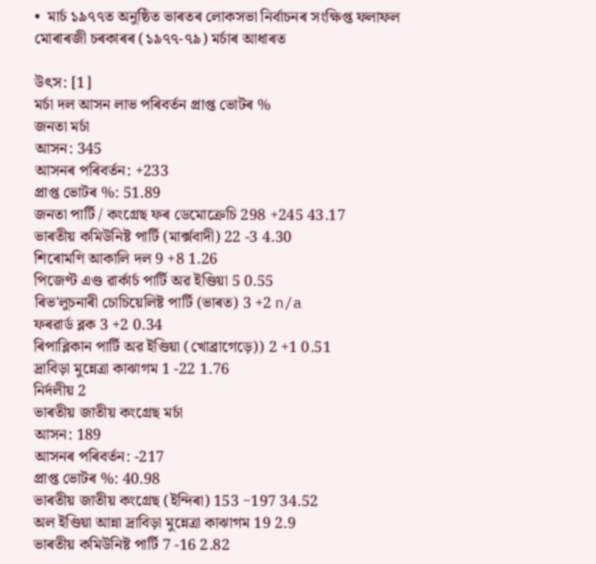•  মাৰ্চ ১৯৭৭ত অনুষ্ঠিত ভাৰতৰ লোকসভা নিৰ্বাচনৰ সংক্ষিপ্ত ফলাফল
মোৰাৰজী চৰকাৰৰ (১৯৭৭-৭৯) মৰ্চাৰ আধাৰত

উৎস: [1]
মৰ্চা দল আসন লাভ পৰিবৰ্তন প্ৰাপ্ত ভোটৰ %
জনতা মৰ্চা
আসন: 345
আসনৰ পৰিবৰ্তন: +233
প্ৰাপ্ত ভোটৰ %: 51.89
জনতা পাৰ্টি / কংগ্ৰেছ ফৰ ডেমোক্ৰেচি 298 +245 43.17
ভাৰতীয় কমিউনিষ্ট পাৰ্টি (মাৰ্ক্সবাদী) 22 -3 4.30
শিৰোমণি আকালি দল 9 +8 1.26
পিজেণ্ট এণ্ড ৱাৰ্কাৰ্চ পাৰ্টি অৱ ইণ্ডিয়া 5 0.55
ৰিভ'লুচনাৰী চোচিয়েলিষ্ট পাৰ্টি (ভাৰত) 3 +2 n/a
ফৰৱাৰ্ড ব্লক 3 +2 0.34
ৰিপাব্লিকান পাৰ্টি অৱ ইণ্ডিয়া (খোব্ৰাগেড়ে)) 2 +1 0.51
দ্ৰাবিড়া মুন্নেত্ৰা কাঝাগম 1 -22 1.76
নিৰ্দলীয় 2
ভাৰতীয় জাতীয় কংগ্ৰেছ মৰ্চা
আসন: 189
আসনৰ পৰিবৰ্তন: -217
প্ৰাপ্ত ভোটৰ %: 40.98
ভাৰতীয় জাতীয় কংগ্ৰেছ (ইন্দিৰা) 153 −197 34.52
অল ইণ্ডিয়া আন্না দ্ৰাবিড়া মুন্নেত্ৰা কাঝাগম 19 2.9
ভাৰতীয় কমিউনিষ্ট পাৰ্টি 7 -16 2.82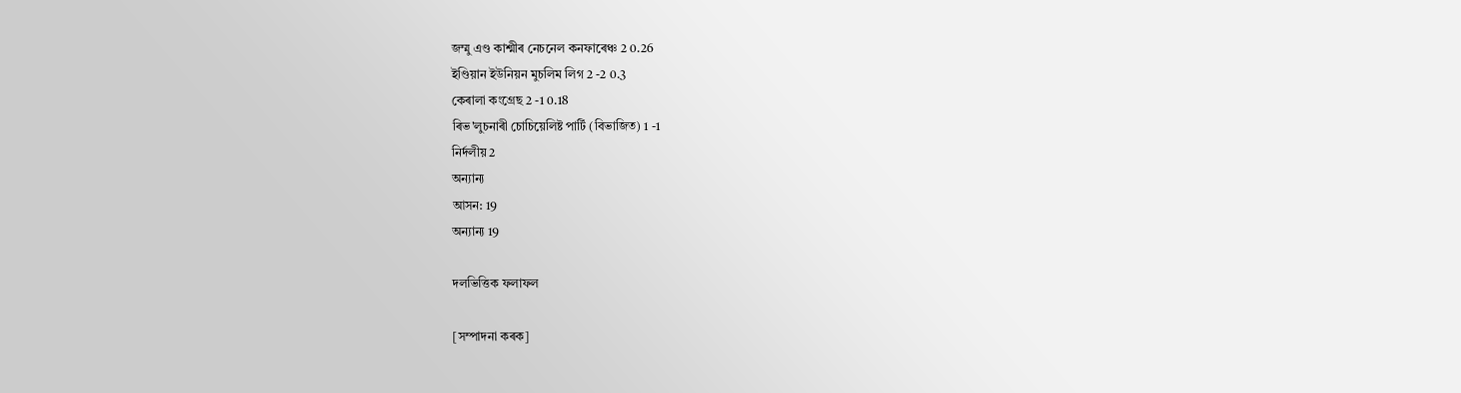জম্মু এণ্ড কাশ্মীৰ নেচনেল কনফাৰেঞ্চ 2 0.26
ইণ্ডিয়ান ইউনিয়ন মুচলিম লিগ 2 -2 0.3
কেৰালা কংগ্ৰেছ 2 -1 0.18
ৰিভ'লুচনাৰী চোচিয়েলিষ্ট পাৰ্টি (বিভাজিত) 1 -1
নিৰ্দলীয় 2
অন্যান্য
আসন: 19
অন্যান্য 19

দলভিত্তিক ফলাফল

[সম্পাদনা কৰক]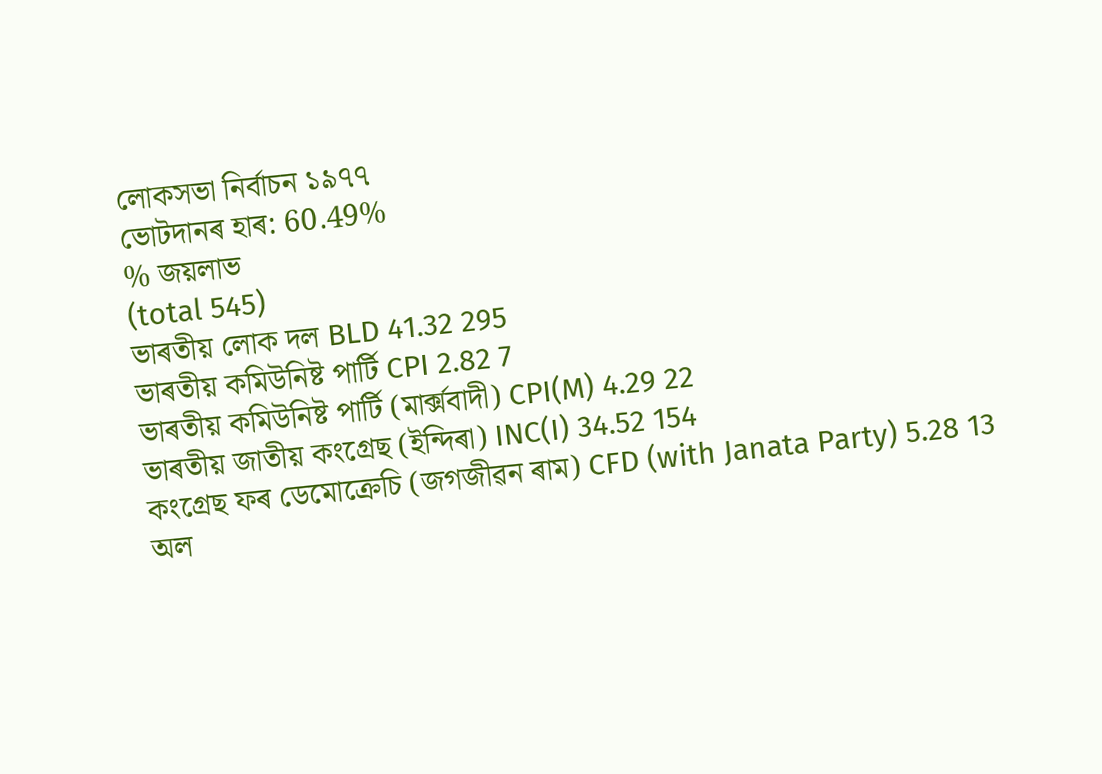লোকসভা নিৰ্বাচন ১৯৭৭
ভোটদানৰ হাৰ: 60.49%
% জয়লাভ
(total 545)
ভাৰতীয় লোক দল BLD 41.32 295
ভাৰতীয় কমিউনিষ্ট পাৰ্টি CPI 2.82 7
ভাৰতীয় কমিউনিষ্ট পাৰ্টি (মাৰ্ক্সবাদী) CPI(M) 4.29 22
ভাৰতীয় জাতীয় কংগ্ৰেছ (ইন্দিৰা) INC(I) 34.52 154
কংগ্ৰেছ ফৰ ডেমোক্ৰেচি (জগজীৱন ৰাম) CFD (with Janata Party) 5.28 13
অল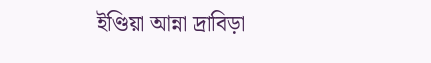ইণ্ডিয়া আন্না দ্ৰাবিড়া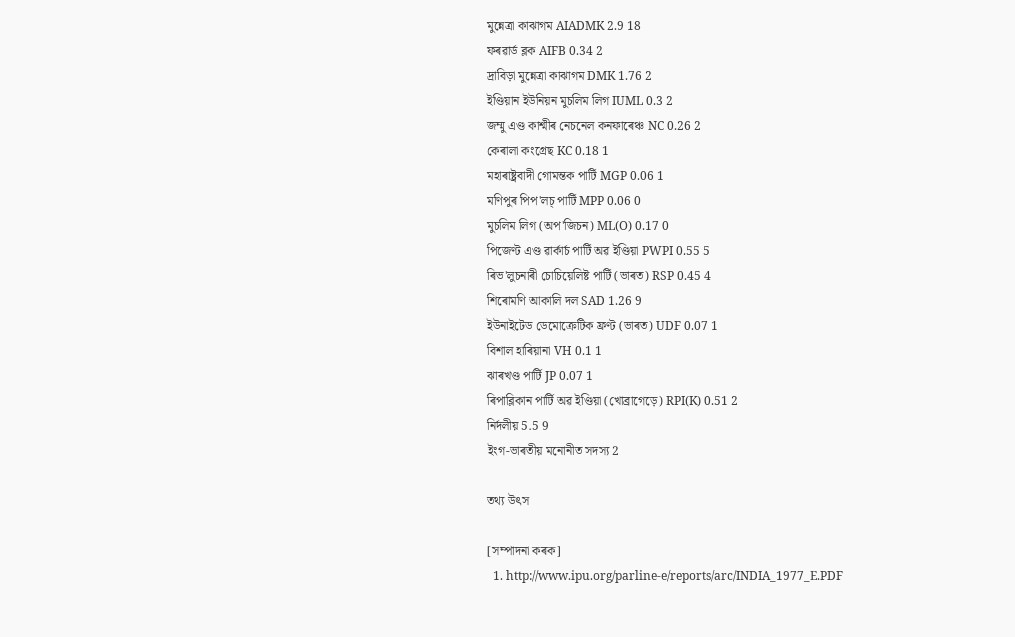মুন্নেত্ৰা কাঝাগম AIADMK 2.9 18
ফৰৱাৰ্ড ব্লক AIFB 0.34 2
দ্ৰাবিড়া মুন্নেত্ৰা কাঝাগম DMK 1.76 2
ইণ্ডিয়ান ইউনিয়ন মুচলিম লিগ IUML 0.3 2
জম্মু এণ্ড কাশ্মীৰ নেচনেল কনফাৰেঞ্চ NC 0.26 2
কেৰালা কংগ্ৰেছ KC 0.18 1
মহাৰাষ্ট্ৰবাদী গোমন্তক পাৰ্টি MGP 0.06 1
মণিপুৰ পিপ'লচ্ পাৰ্টি MPP 0.06 0
মুচলিম লিগ (অপ'জিচন) ML(O) 0.17 0
পিজেণ্ট এণ্ড ৱাৰ্কাৰ্চ পাৰ্টি অৱ ইণ্ডিয়া PWPI 0.55 5
ৰিভ'লুচনাৰী চোচিয়েলিষ্ট পাৰ্টি (ভাৰত) RSP 0.45 4
শিৰোমণি আকালি দল SAD 1.26 9
ইউনাইটেড ডেমোক্ৰেটিক ফ্ৰণ্ট (ভাৰত) UDF 0.07 1
বিশাল হাৰিয়ানা VH 0.1 1
ঝাৰখণ্ড পাৰ্টি JP 0.07 1
ৰিপাব্লিকান পাৰ্টি অৱ ইণ্ডিয়া (খোব্ৰাগেড়ে) RPI(K) 0.51 2
নিৰ্দলীয় 5.5 9
ইংগ-ভাৰতীয় মনোনীত সদস্য 2

তথ্য উৎস

[সম্পাদনা কৰক]
  1. http://www.ipu.org/parline-e/reports/arc/INDIA_1977_E.PDF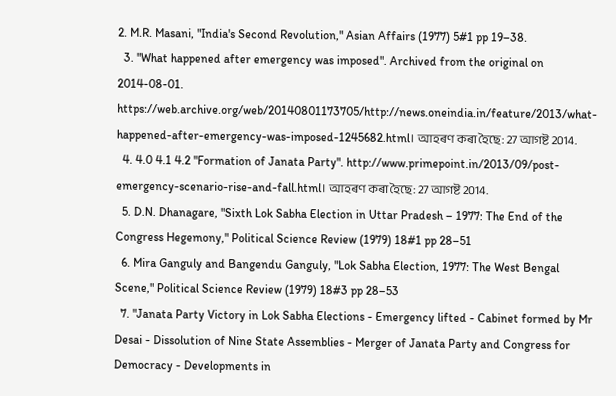2. M.R. Masani, "India's Second Revolution," Asian Affairs (1977) 5#1 pp 19–38.
  3. "What happened after emergency was imposed". Archived from the original on 2014-08-01. https://web.archive.org/web/20140801173705/http://news.oneindia.in/feature/2013/what-happened-after-emergency-was-imposed-1245682.html। আহৰণ কৰা হৈছে: 27 আগষ্ট 2014.
  4. 4.0 4.1 4.2 "Formation of Janata Party". http://www.primepoint.in/2013/09/post-emergency-scenario-rise-and-fall.html। আহৰণ কৰা হৈছে: 27 আগষ্ট 2014.
  5. D.N. Dhanagare, "Sixth Lok Sabha Election in Uttar Pradesh – 1977: The End of the Congress Hegemony," Political Science Review (1979) 18#1 pp 28–51
  6. Mira Ganguly and Bangendu Ganguly, "Lok Sabha Election, 1977: The West Bengal Scene," Political Science Review (1979) 18#3 pp 28–53
  7. "Janata Party Victory in Lok Sabha Elections - Emergency lifted - Cabinet formed by Mr Desai - Dissolution of Nine State Assemblies - Merger of Janata Party and Congress for Democracy - Developments in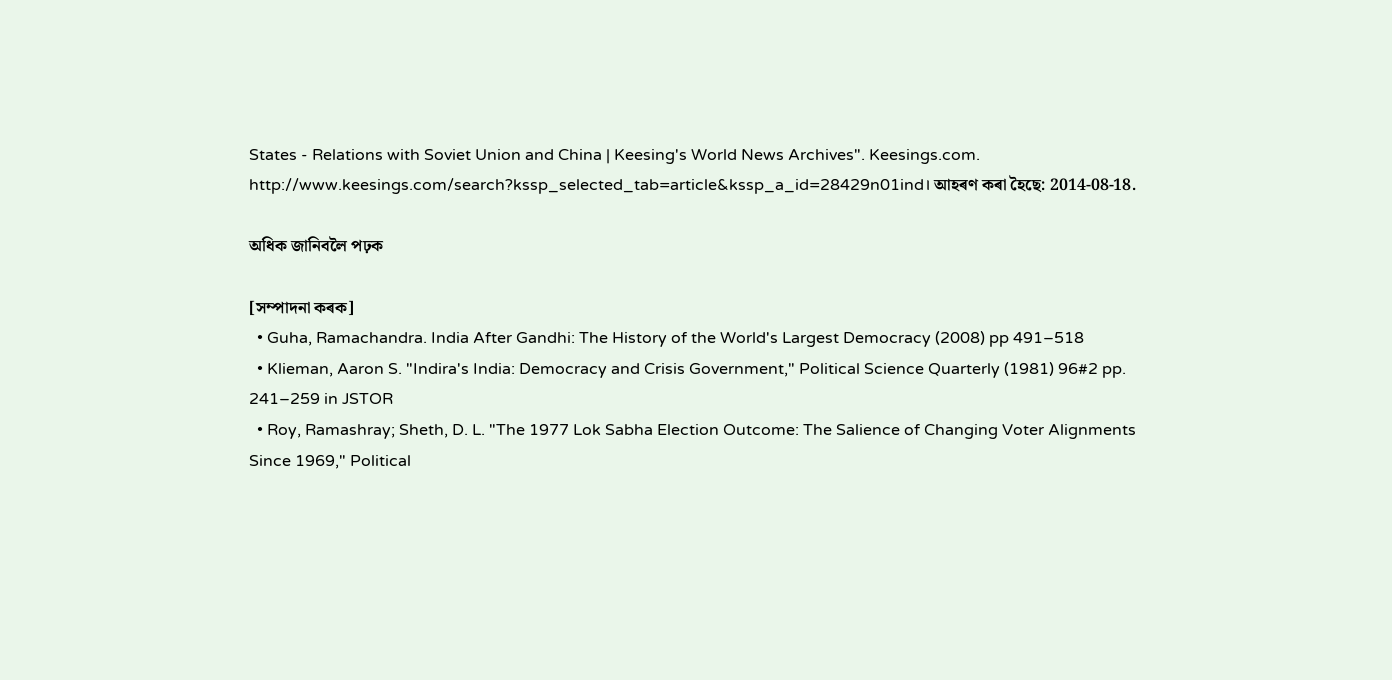States - Relations with Soviet Union and China | Keesing's World News Archives". Keesings.com. http://www.keesings.com/search?kssp_selected_tab=article&kssp_a_id=28429n01ind। আহৰণ কৰা হৈছে: 2014-08-18.

অধিক জানিবলৈ পঢ়ক

[সম্পাদনা কৰক]
  • Guha, Ramachandra. India After Gandhi: The History of the World's Largest Democracy (2008) pp 491–518
  • Klieman, Aaron S. "Indira's India: Democracy and Crisis Government," Political Science Quarterly (1981) 96#2 pp. 241–259 in JSTOR
  • Roy, Ramashray; Sheth, D. L. "The 1977 Lok Sabha Election Outcome: The Salience of Changing Voter Alignments Since 1969," Political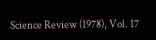Science Review (1978), Vol. 17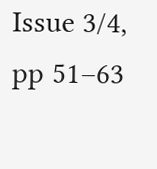Issue 3/4, pp 51–63